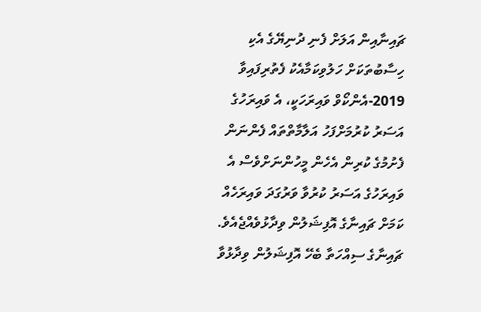ޗައިނާއިން އަލަށް ފެނި ދުނިޔޭގެ އެކި ހިސާބުތަކަށް ހަލުވިކަމާއެކު ފެތުރިފައިވާ 2019-އެންކޯވް ވައިރަހަކީ، އެ ވައިރަހުގެ އަސަރު ކުރުމަށްފަހު އަލާމާތްތައް ފެންނަން ފެށުމުގެ ކުރިން އެހެން މީހުންނަށްވެސް އެ ވައިރަހުގެ އަސަރު ކުރުވާ ވަރުގަދަ ވައިރަހެއް ކަމަށް ޗައިނާގެ އޮފިޝަލުން ވިދާޅުވެއްޖެއެވެ.
ޗައިނާގެ ސިއްހަތާ ބެހޭ އޮފިޝަލުން ވިދާޅުވާ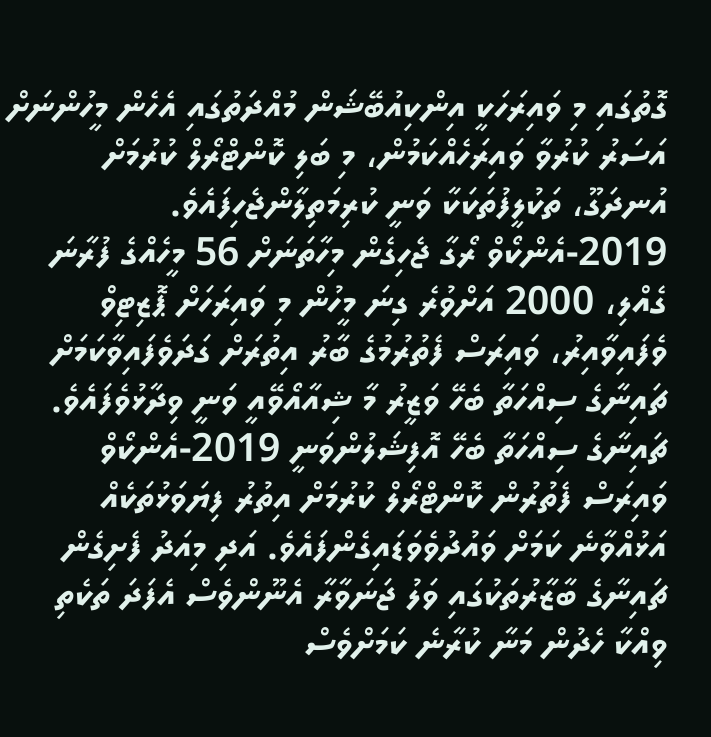ގޮތުގައި މި ވައިރަހަކީ އިންކިއުބޭޝަން މުއްދަތުގައި އެހެން މީހުންނަށް އަސަރު ކުރުވާ ވައިރަހެއްކަމުން، މި ބަލި ކޮންޓްރޯލް ކުރުމަށް އުނދަގޫ، ތަކުލީފުތަކަކާ ވަނީ ކުރިމަތިލާންޖެހިފައެވެ.
2019-އެންކޯވް ރޯގާ ޖެހިގެން މިހާތަނަށް 56 މީހެއްގެ ފުރާނަ ގެއްލި، 2000 އަށްވުރެ ގިނަ މީހުން މި ވައިރަހަށް ޕޮޒިޓިވް ވެފައިވާއިރު، ވައިރަސް ފެތުރުމުގެ ބާރު އިތުރަށް ގަދަވެފައިވާކަމަށް ޗައިނާގެ ސިއްހަތާ ބެހޭ ވަޒީރު މާ ޝިއާއޯވޭއީ ވަނީ ވިދާޅުވެފައެވެ.
ޗައިނާގެ ސިއްހަތާ ބެހޭ އޮފިޝަލުންވަނީ 2019-އެންކޯވް ވައިރަސް ފެތުރުން ކޮންޓްރޯލް ކުރުމަށް އިތުރު ފިޔަވަޅުތަކެއް އަޅުއްވާނެ ކަމަށް ވައުދުވެވަޑައިގެންފައެވެ. އަދި މިއަދު ފެށިގެން ޗައިނާގެ ބާޒާރުތަކުގައި ވަލު ޖަނަވާރާ އެނޫންވެސް އެފަދަ ތަކެތި ވިއްކާ ހެދުން މަނާ ކުރާނެ ކަމަށްވެސް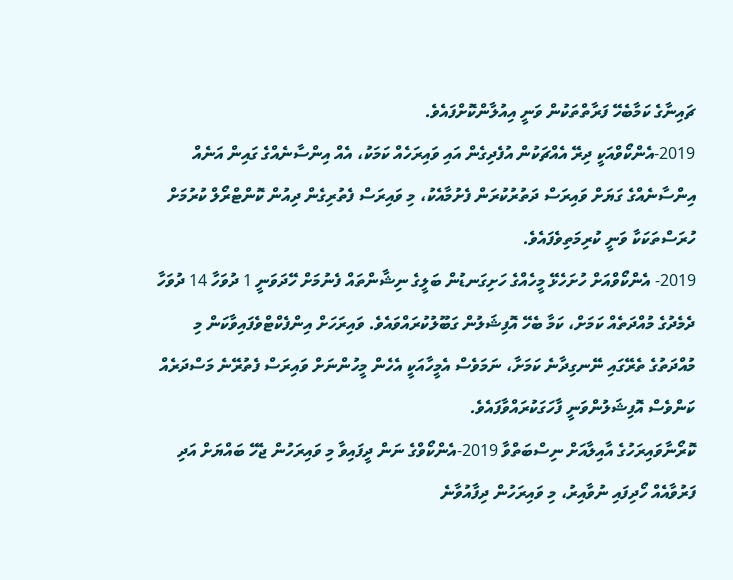ޗައިނާގެ ކަމާބެހޭ ފަރާތްތަކުން ވަނީ އިއުލާންކޮށްފައެވެ.
2019-އެންކޯވްއަކީ ދިރޭ އެއްޗަކުން އުފެދިގެން އައި ވައިރަހެއް ކަމަކު، އެއް އިންސާނެއްގެ ގައިން އަނެއް އިންސާނެއްގެ ގަޔަށް ވައިރަސް ދަތުރުކުރަން ފެށުމާއެކު، މި ވައިރަސް ފެތުރިގެން ދިއުން ކޮންޓްރޯލް ކުރުމަށް ހުރަސްތަކަކާ ވަނީ ކުރިމަތިވެފައެވެ.
2019- އެންކޯވްއަށް ހުށަހެޅޭ މީހެއްގެ ހަށިގަނޑުން ބަލީގެ ނިޝާންތައް ފެނުމަށް ހޭދަވަނީ 1 ދުވަހާ 14 ދުވަހާ ދެމެދުގެ މުއްދަތެއް ކަމަށް، ކަމާ ބެހޭ އޮފިޝަލުން ގަބޫލުކުރައްވައެވެ. ވައިރަހަށް އިންފެކްޓްވެފައިވާކަން މި މުއްދަތުގެ ތެރޭގައި ނޭނގިދާނެ ކަމަށާ، ނަމަވެސް އެމީހާއަކީ އެހެން މީހުންނަށް ވައިރަސް ފެތުރޭނެ މަސްދަރެއް ކަންވެސް އޮފިޝަލުންވަނީ ފާހަގަކުރައްވާފައެވެ.
ކޮރޯނާވައިރަހުގެ އާއިލާއަށް ނިސްބަތްވާ 2019-އެންކޯވްގެ ނަން ދީފައިވާ މި ވައިރަހުން ޖެހޭ ބައްޔަށް އަދި ފަރުވާއެއް ހޯދިފައި ނުވާއިރު، މި ވައިރަހުން ދިފާއުވާނެ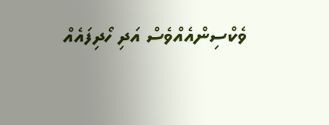ވެކްސިންއެއްވެސް އަދި ހޯދިފައެއް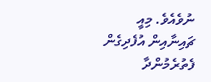ނުވެއެވެ. މިއީ ޗައިނާއިން އުފެދިގެން ފެތުރެމުންދާ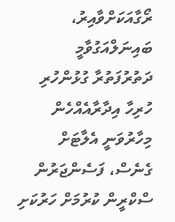ރޯގާއަކަށްވާއިރު، ބައިނަލްއަގުވާމީ ދަތުރުފަތުރާ ގުޅުންހުރި ހުރިހާ އިދާރާއެއްހެން މިހާރުވަނީ އެލާޓަށް ގެނެސް، ފަސެންޖަރުން ސްކްރީން ކުރުމަށް ހަރުކަށި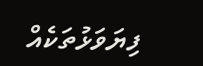ފިޔަވަޅުތަކެއް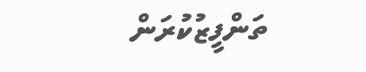ތަންފީޒުކުރަން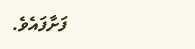ފަށާފައެވެ.